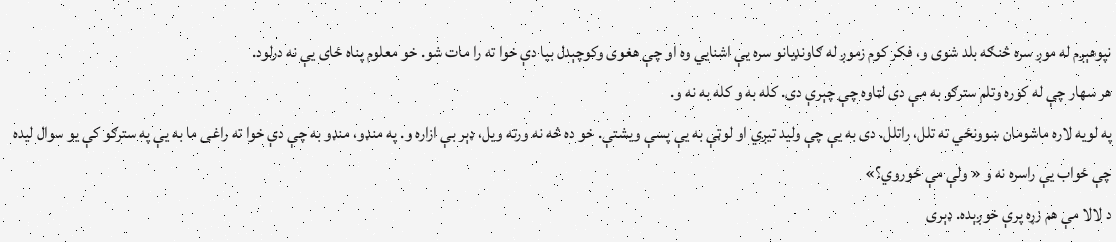نپوهېږم له موږ سره څنګه بلد شوى و، فکر کوم زموږ له ګاونډيانو سره يې اشنايي وه او چې هغوى وکوچېدل بيا دې خوا ته را مات شو. خو معلوم پناه ځاى يې نه درلود.
هر سهار چې له کوره وتلم سترګو به مې دى لټاوه چې چېرې دى. کله به و کله به نه و.
په لويه لاره ماشومان ښوونځي ته تلل، راتلل. دى به يې چې وليد تيږي او لوټې به يې پسې ويشتې. خو ده څه نه ورته ويل، ډېر بې ازاره و. په منډو، منډو به چې دې خوا ته راغى ما به يې په سترګو کې يو سوال ليده چې ځواب يې راسره نه و « ولې مې ځوروي؟»
د لالا مې هم زړه پرې خوږېده. ډېرى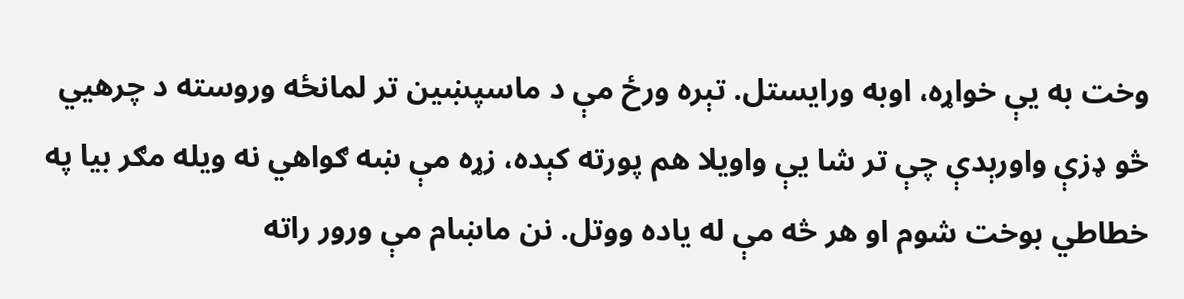وخت به يې خواړه، اوبه ورايستل. تېره ورځ مې د ماسپښين تر لمانځه وروسته د چرهيي څو ډزې واورېدې چې تر شا يې واويلا هم پورته کېده، زړه مې ښه ګواهي نه ويله مګر بيا په خطاطي بوخت شوم او هر څه مې له ياده ووتل. نن ماښام مې ورور راته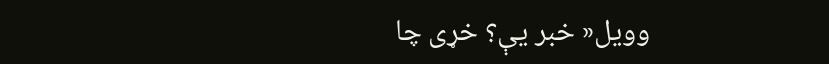وويل« خبر يې؟ خړى چا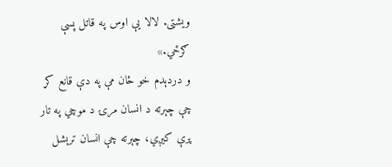ويشتى. لالا يې اوس په قاتل پسې ګرځي.»
و دردېدم خو ځان مې په دې قانع کړ چې چېرته د انسان مرۍ د موچي په تار پرې کيږي، چېرته چې انسان ترېشل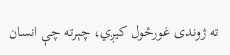ته ژوندى غورځول کيږي، چېرته چې انسان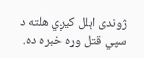ژوندى اېلل کيږي هلته د سپي قتل وړه خبره ده.